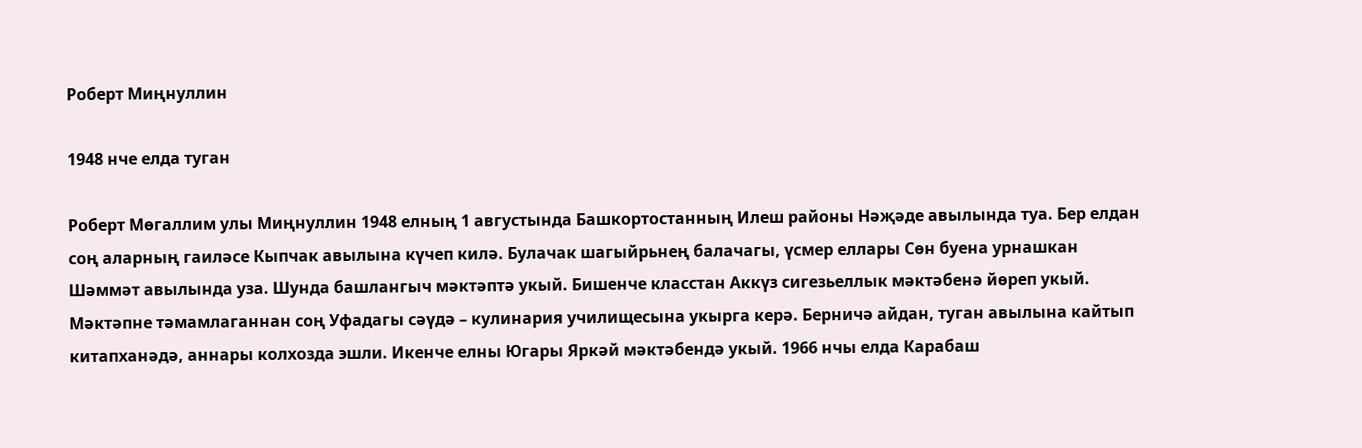Роберт Миңнуллин

1948 нче елда туган

Роберт Мөгаллим улы Миңнуллин 1948 елның 1 августында Башкортостанның Илеш районы Нәҗәде авылында туа. Бер елдан соң аларның гаиләсе Кыпчак авылына күчеп килә. Булачак шагыйрьнең балачагы, үсмер еллары Сөн буена урнашкан Шәммәт авылында уза. Шунда башлангыч мәктәптә укый. Бишенче класстан Аккүз сигезьеллык мәктәбенә йөреп укый. Мәктәпне тәмамлаганнан соң Уфадагы сәүдә – кулинария училищесына укырга керә. Берничә айдан, туган авылына кайтып китапханәдә, аннары колхозда эшли. Икенче елны Югары Яркәй мәктәбендә укый. 1966 нчы елда Карабаш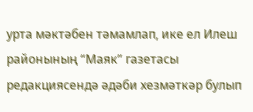урта мәктәбен тәмамлап, ике ел Илеш районының “Маяк” газетасы редакциясендә әдәби хезмәткәр булып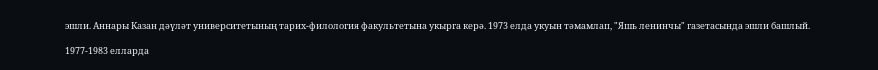эшли. Аннары Казан дәүләт университетының тарих-филология факультетына укырга керә. 1973 елда укуын тәмамлап, "Яшь ленинчы" газетасында эшли башлый.

1977-1983 елларда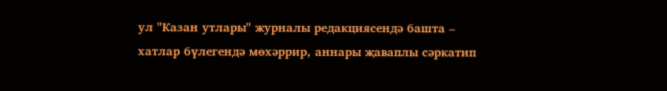ул "Казан утлары" журналы редакциясендә башта – хатлар бүлегендә мөхәррир, аннары җаваплы сәркатип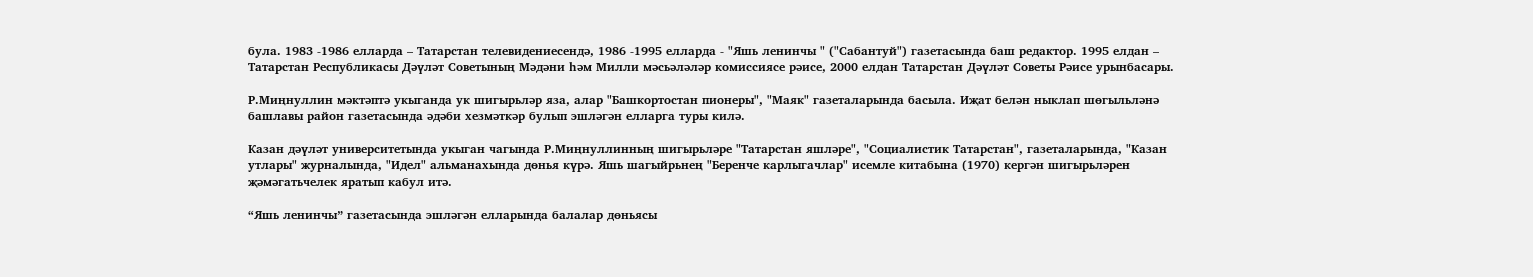була. 1983 -1986 елларда – Татарстан телевидениесендә, 1986 -1995 елларда - "Яшь ленинчы " ("Сабантуй") газетасында баш редактор. 1995 елдан – Татарстан Республикасы Дәүләт Советының Мәдәни һәм Милли мәсьәләләр комиссиясе рәисе, 2000 елдан Татарстан Дәүләт Советы Рәисе урынбасары.

Р.Миңнуллин мәктәптә укыганда ук шигырьләр яза, алар "Башкортостан пионеры", "Маяк" газеталарында басыла. Иҗат белән ныклап шөгыльләнә башлавы район газетасында әдәби хезмәткәр булып эшләгән елларга туры килә.

Казан дәүләт университетында укыган чагында Р.Миңнуллинның шигырьләре "Татарстан яшләре", "Социалистик Татарстан", газеталарында, "Казан утлары" журналында, "Идел" альманахында дөнья күрә. Яшь шагыйрьнең "Беренче карлыгачлар" исемле китабына (1970) кергән шигырьләрен җәмәгатьчелек яратып кабул итә.

“Яшь ленинчы” газетасында эшләгән елларында балалар дөньясы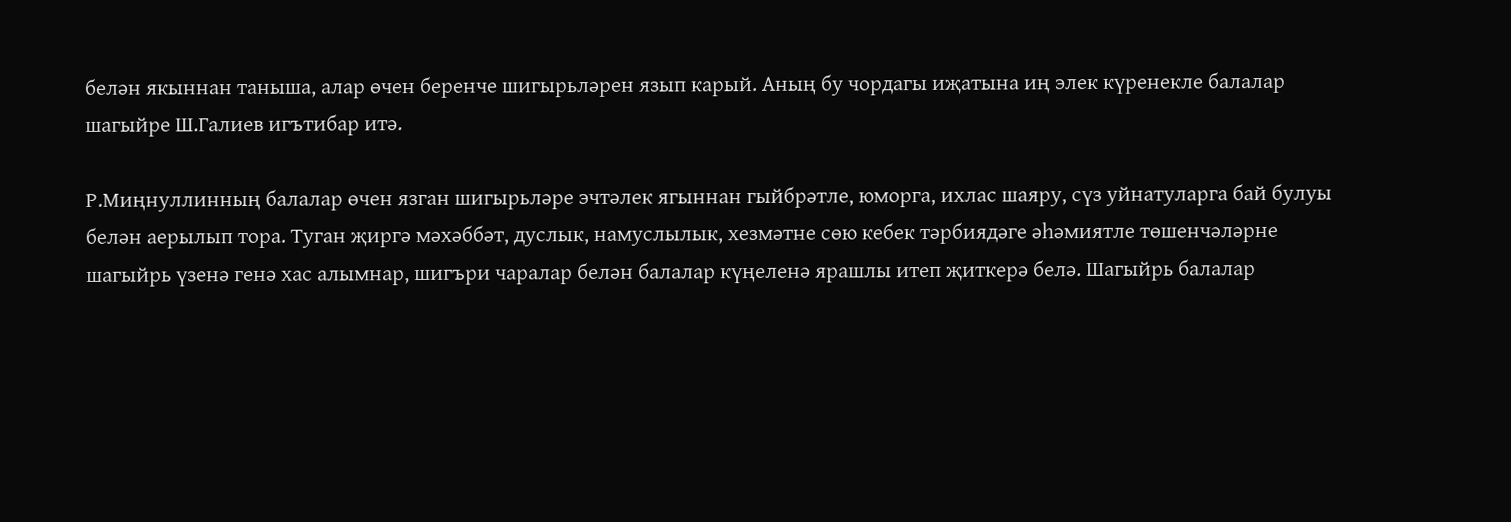белән якыннан таныша, алар өчен беренче шигырьләрен язып карый. Аның бу чордагы иҗатына иң элек күренекле балалар шагыйре Ш.Галиев игътибар итә.

Р.Миңнуллинның балалар өчен язган шигырьләре эчтәлек ягыннан гыйбрәтле, юморга, ихлас шаяру, сүз уйнатуларга бай булуы белән аерылып тора. Туган җиргә мәхәббәт, дуслык, намуслылык, хезмәтне сөю кебек тәрбиядәге әһәмиятле төшенчәләрне шагыйрь үзенә генә хас алымнар, шигъри чаралар белән балалар күңеленә ярашлы итеп җиткерә белә. Шагыйрь балалар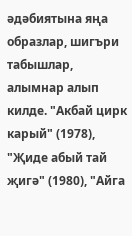әдәбиятына яңа образлар, шигъри табышлар, алымнар алып килде. "Акбай цирк карый" (1978), "Җиде абый тай җигә" (1980), "Айга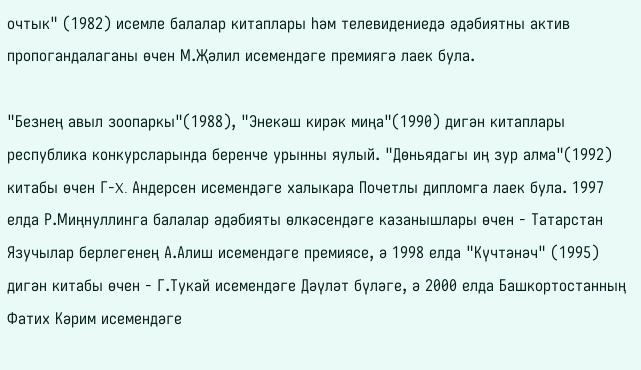очтык" (1982) исемле балалар китаплары һәм телевидениедә әдәбиятны актив пропогандалаганы өчен М.Җәлил исемендәге премиягә лаек була.

"Безнең авыл зоопаркы"(1988), "Энекәш кирәк миңа"(1990) дигән китаплары республика конкурсларында беренче урынны яулый. "Дөньядагы иң зур алма"(1992) китабы өчен Г-X. Андерсен исемендәге халыкара Почетлы дипломга лаек була. 1997 елда Р.Миңнуллинга балалар әдәбияты өлкәсендәге казанышлары өчен - Татарстан Язучылар берлегенең А.Алиш исемендәге премиясе, ә 1998 елда "Күчтәнәч" (1995) дигән китабы өчен - Г.Тукай исемендәге Дәүләт бүләге, ә 2000 елда Башкортостанның Фатих Кәрим исемендәге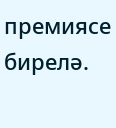премиясе бирелә.